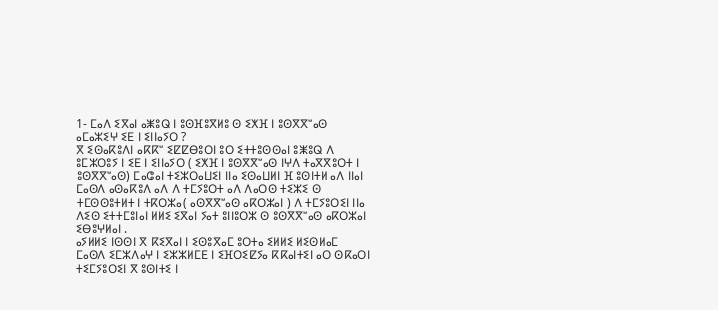1- ⵎⴰⴷ ⵉⴳⴰⵏ ⴰⵥⵓⵕ ⵏ ⵓⵙⴼⵓⴳⵍⵓ ⵙ ⵉⵅⴼ ⵏ ⵓⵙⴳⴳⵯⴰⵙ ⴰⵎⴰⵣⵉⵖ ⵉⴹ ⵏ ⵉⵏⵏⴰⵢⵔ ?
ⴳ ⵉⵙⴰⴽⵓⴷⵏ ⴰⴽⴽⵯ ⵉⵇⵇⴱⵓⵔⵏ ⵓⵔ ⵉⵜⵜⵓⵙⵙⴰⵏ ⵓⵥⵓⵕ ⴷ ⵓⵎⵣⵔⵓⵢ ⵏ ⵉⴹ ⵏ ⵉⵏⵏⴰⵢⵔ ( ⵉⵅⴼ ⵏ ⵓⵙⴳⴳⵯⴰⵙ ⵏⵖⴷ ⵜⴰⴳⴳⵓⵔⵜ ⵏ ⵓⵙⴳⴳⵯⴰⵙ) ⵎⴰⵛⴰⵏ ⵜⵉⵣⵔⴰⵡⵉⵏ ⵏⵏⴰ ⵉⵙⴰⵡⵍⵏ ⴼ ⵓⵙⵏⵜⵍ ⴰⴷ ⵏⵏⴰⵏ ⵎⴰⵙⴷ ⴰⵙⴰⴽⵓⴷ ⴰⴷ ⴷ ⵜⵎⵢⵓⵔⵜ ⴰⴷ ⴷⴰⵔⵙ ⵜⵉⵣⵉ ⵙ ⵜⵎⵙⵙⵓⵜⵍⵜ ⵏ ⵜⴽⵔⵣⴰ( ⴰⵙⴳⴳⵯⴰⵙ ⴰⴽⵔⵣⴰⵏ ) ⴷ ⵜⵎⵢⵓⵔⵉⵏ ⵏⵏⴰ ⴷⵉⵙ ⵉⵜⵜⵎⵓⵏⴰⵏ ⵍⵍⵉ ⵉⴳⴰⵏ ⵢⴰⵜ ⵓⵏⵏⵓⵔⵣ ⵙ ⵓⵙⴳⴳⵯⴰⵙ ⴰⴽⵔⵣⴰⵏ ⵉⴱⵓⵖⵍⴰⵏ .
ⴰⵢⵍⵍⵉ ⵏⵙⵙⵏ ⴳ ⴽⵉⴳⴰⵏ ⵏ ⵉⵙⵓⴳⴰⵎ ⵓⵔⵜⴰ ⵉⵍⵍⵉ ⵍⵉⵙⵍⴰⵎ ⵎⴰⵙⴷ ⵉⵎⵣⴷⴰⵖ ⵏ ⵉⵣⵣⵍⵎⴹ ⵏ ⵉⴼⵔⵉⵇⵢⴰ ⴽⴽⴰⵏⵜⵉⵏ ⴰⵔ ⵙⴽⴰⵔⵏ ⵜⵉⵎⵢⵓⵔⵉⵏ ⴳ ⵓⵙⵏⵜⵉ ⵏ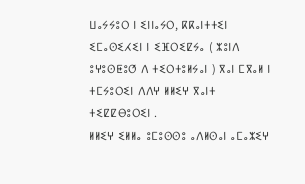ⵡⴰⵢⵢⵓⵔ ⵏ ⵉⵏⵏⴰⵢⵔ, ⴽⴽⴰⵏⵜⵜⵉⵏ ⵉⵎⴰⵙⵉⵃⵉⵏ ⵏ ⵉⴼⵔⵉⵇⵢⴰ ( ⵣⵓⵏⴷ ⵓⵖⵓⵙⵟⵓⵚ ⴷ ⵜⵉⵔⵜⵓⵍⵢⴰⵏ ) ⴳⴰⵏ ⵎⴳⴰⵍ ⵏ ⵜⵎⵢⵓⵔⵉⵏ ⴷⴷⵖ ⵍⵍⵉⵖ ⴳⴰⵏⵜ ⵜⵉⵇⵇⴱⵓⵔⵉⵏ .
ⵍⵍⵉⵖ ⵉⵍⵍⴰ ⵓⵎⵓⵙⵙⵓ ⴰⴷⵍⵙⴰⵏ ⴰⵎⴰⵣⵉⵖ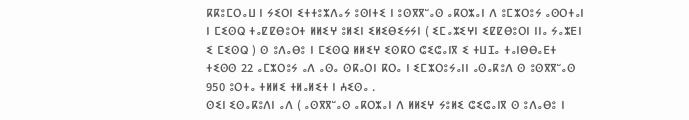ⴽⴽⵓⵎⵔⴰⵡ ⵏ ⵢⵉⵔⵏ ⵉⵜⵜⵓⵣⴷⴰⵢ ⵓⵙⵏⵜⵉ ⵏ ⵓⵙⴳⴳⵯⴰⵙ ⴰⴽⵔⵣⴰⵏ ⴷ ⵓⵎⵣⵔⵓⵢ ⴰⵙⵔⵜⴰⵏ ⵏ ⵎⵉⵙⵕ ⵜⴰⵇⵇⴱⵓⵔⵜ ⵍⵍⵉⵖ ⵓⵍⵉⵏ ⵉⵍⵉⴱⵉⵢⵢⵏ ( ⵉⵎⴰⵣⵉⵖⵏ ⵉⵇⵇⴱⵓⵔⵏ ⵏⵏⴰ ⵢⴰⵣⴹⵏ ⵉ ⵎⵉⵙⵕ ) ⵙ ⵓⴷⴰⴱⵓ ⵏ ⵎⵉⵙⵕ ⵍⵍⵉⵖ ⵉⵙⴽⵔ ⵛⵉⵛⴰⵏⴳ ⵉ ⵜⵡⵊⴰ ⵜⴰⵏⴱⴱⴰⴹⵜ ⵜⵉⵙⵙ 22 ⴰⵎⵣⵔⵓⵢ ⴰⴷ ⴰⵙⴰ ⵙⴽⴰⵔⵏ ⴽⵔⴰ ⵏ ⵉⵎⵣⵔⵓⵢⴰⵏⵏ ⴰⵙⴰⴽⵓⴷ ⵙ ⵓⵙⴳⴳⵯⴰⵙ 950 ⵓⵔⵜⴰ ⵜⵍⵍⵉ ⵜⵍⴰⵍⵉⵜ ⵏ ⵄⵉⵙⴰ .
ⵙⵉⵏ ⵉⵙⴰⴽⵓⴷⵏ ⴰⴷ ( ⴰⵙⴳⴳⵯⴰⵙ ⴰⴽⵔⵣⴰⵏ ⴷ ⵍⵍⵉⵖ ⵢⵓⵍⵉ ⵛⵉⵛⴰⵏⴳ ⵙ ⵓⴷⴰⴱⵓ ⵏ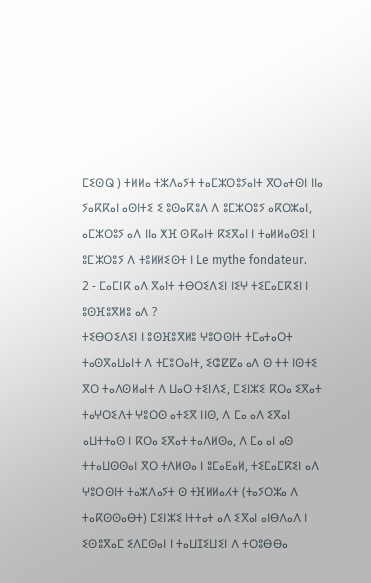ⵎⵉⵙⵕ ) ⵜⵍⵍⴰ ⵜⵣⴷⴰⵢⵜ ⵜⴰⵎⵣⵔⵓⵢⴰⵏⵜ ⴳⵔⴰⵜⵙⵏ ⵏⵏⴰ ⵢⴰⴽⴽⴰⵏ ⴰⵙⵏⵜⵉ ⵉ ⵓⵙⴰⴽⵓⴷ ⴷ ⵓⵎⵣⵔⵓⵢ ⴰⴽⵔⵣⴰⵏ, ⴰⵎⵣⵔⵓⵢ ⴰⴷ ⵏⵏⴰ ⵅⴼ ⵙⴽⴰⵏⵜ ⴽⵉⴳⴰⵏ ⵏ ⵜⴰⵍⵍⴰⵙⵉⵏ ⵏ ⵓⵎⵣⵔⵓⵢ ⴷ ⵜⵓⵍⵍⵉⵙⵜ ⵏ Le mythe fondateur.
2 - ⵎⴰⵎⵏⴽ ⴰⴷ ⴳⴰⵏⵜ ⵜⴱⵔⵉⴷⵉⵏ ⵏⵉⵖ ⵜⵉⵎⴰⵎⴽⵉⵏ ⵏ ⵓⵙⴼⵓⴳⵍⵓ ⴰⴷ ?
ⵜⵉⴱⵔⵉⴷⵉⵏ ⵏ ⵓⵙⴼⵓⴳⵍⵓ ⵖⵓⵔⵙⵏⵜ ⵜⵎⴰⵜⴰⵔⵜ ⵜⴰⵙⴳⴰⵡⴰⵏⵜ ⴷ ⵜⵎⵓⵔⴰⵏⵜ, ⵉⵛⵇⵇⴰ ⴰⴷ ⵙ ⵜⵜ ⵏⵙⵜⵉ ⴳⵔ ⵜⴰⴷⵙⵍⴰⵏⵜ ⴷ ⵡⴰⵔ ⵜⵉⵏⴷⵉ, ⵎⵉⵏⵣⵉ ⴽⵔⴰ ⵉⴳⴰⵜ ⵜⴰⵖⵔⵉⴷⵜ ⵖⵓⵔⵙ ⴰⵜⵉⴳ ⵏⵏⵙ, ⴷ ⵎⴰ ⴰⴷ ⵉⴳⴰⵏ ⴰⵡⵜⵜⴰⵙ ⵏ ⴽⵔⴰ ⵉⴳⴰⵜ ⵜⴰⴷⵍⵙⴰ, ⴷ ⵎⴰ ⴰⵏ ⴰⵙ ⵜⵜⴰⵡⵙⵙⴰⵏ ⴳⵔ ⵜⴷⵍⵙⴰ ⵏ ⵓⵎⴰⴹⴰⵍ, ⵜⵉⵎⴰⵎⴽⵉⵏ ⴰⴷ ⵖⵓⵔⵙⵏⵜ ⵜⴰⵣⴷⴰⵢⵜ ⵙ ⵜⴼⵍⵍⴰⵃⵜ (ⵜⴰⵢⵔⵣⴰ ⴷ ⵜⴰⴽⵙⵙⴰⴱⵜ) ⵎⵉⵏⵣⵉ ⵏⵜⵜⴰⵜ ⴰⴷ ⵉⴳⴰⵏ ⴰⵏⴱⴷⴰⴷ ⵏ ⵉⵙⵓⴳⴰⵎ ⵉⴷⵎⵙⴰⵏ ⵏ ⵜⴰⵡⵊⵉⵡⵉⵏ ⴷ ⵜⵔⵓⴱⴱⴰ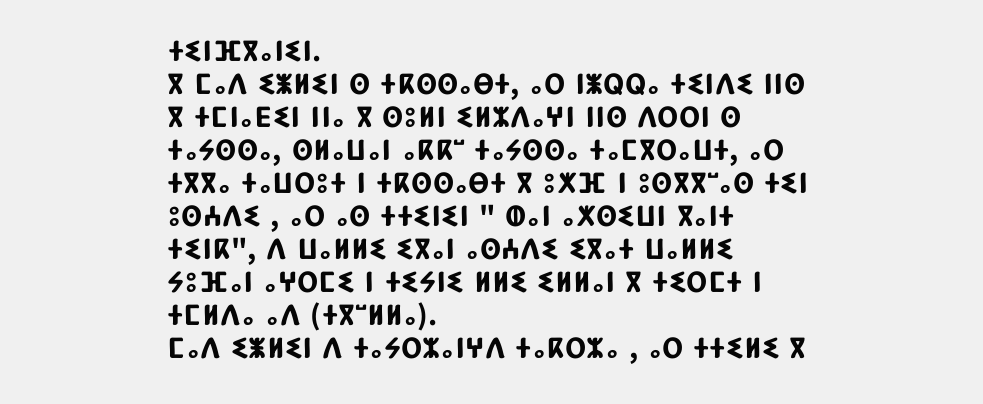ⵜⵉⵏⴼⴳⴰⵏⵉⵏ.
ⴳ ⵎⴰⴷ ⵉⵥⵍⵉⵏ ⵙ ⵜⴽⵙⵙⴰⴱⵜ, ⴰⵔ ⵏⵥⵕⵕⴰ ⵜⵉⵏⴷⵉ ⵏⵏⵙ ⴳ ⵜⵎⵏⴰⴹⵉⵏ ⵏⵏⴰ ⴳ ⵙⵓⵍⵏ ⵉⵍⵣⴷⴰⵖⵏ ⵏⵏⵙ ⴷⵔⵔⵏ ⵙ ⵜⴰⵢⵙⵙⴰ, ⵙⵍⴰⵡⴰⵏ ⴰⴽⴽⵯ ⵜⴰⵢⵙⵙⴰ ⵜⴰⵎⴳⵔⴰⵡⵜ, ⴰⵔ ⵜⴳⴳⴰ ⵜⴰⵡⵔⵓⵜ ⵏ ⵜⴽⵙⵙⴰⴱⵜ ⴳ ⵓⵅⴼ ⵏ ⵓⵙⴳⴳⵯⴰⵙ ⵜⵉⵏ ⵓⵙⵄⴷⵉ , ⴰⵔ ⴰⵙ ⵜⵜⵉⵏⵉⵏ " ⵀⴰⵏ ⴰⵅⵙⵉⵡⵏ ⴳⴰⵏⵜ ⵜⵉⵏⴽ", ⴷ ⵡⴰⵍⵍⵉ ⵉⴳⴰⵏ ⴰⵙⵄⴷⵉ ⵉⴳⴰⵜ ⵡⴰⵍⵍⵉ ⵢⵓⴼⴰⵏ ⴰⵖⵔⵎⵉ ⵏ ⵜⵉⵢⵏⵉ ⵍⵍⵉ ⵉⵍⵍⴰⵏ ⴳ ⵜⵉⵔⵎⵜ ⵏ ⵜⵎⵍⴷⴰ ⴰⴷ (ⵜⴳⵯⵍⵍⴰ).
ⵎⴰⴷ ⵉⵥⵍⵉⵏ ⴷ ⵜⴰⵢⵔⵣⴰⵏⵖⴷ ⵜⴰⴽⵔⵣⴰ , ⴰⵔ ⵜⵜⵉⵍⵉ ⴳ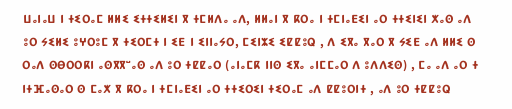ⵡⴰⵏⴰⵡ ⵏ ⵜⵉⵔⴰⵎ ⵍⵍⵉ ⵉⵜⵜⵉⵍⵉⵏ ⴳ ⵜⵎⵍⴷⴰ ⴰⴷ, ⵍⵍⴰⵏ ⴳ ⴽⵔⴰ ⵏ ⵜⵎⵏⴰⴹⵉⵏ ⴰⵔ ⵜⵜⵉⵏⵉⵏ ⵅⴰⵙ ⴰⴷ ⵓⵔ ⵢⵉⵍⵉ ⵓⵖⵔⵓⵎ ⴳ ⵜⵉⵔⵎⵜ ⵏ ⵉⴹ ⵏ ⵉⵏⵏⴰⵢⵔ, ⵎⵉⵏⵣⵉ ⵉⵇⵇⵓⵕ , ⴷ ⵉⴳⴰ ⴳⴰⵔ ⴳ ⵢⵉⴹ ⴰⴷ ⵍⵍⵉ ⵙ ⵔⴰⴷ ⵙⴱⵔⵔⴽⵏ ⴰⵙⴳⴳⵯⴰⵙ ⴰⴷ ⵓⵔ ⵜⵇⵇⴰⵔ (ⴰⵏⴰⵎⴽ ⵏⵏⵙ ⵉⴳⴰ ⴰⵏⵎⵎⴰⵔ ⴷ ⵓⴷⴷⵉⵙ) , ⵎⴰ ⴰⴷ ⴰⵔ ⵜ ⵏⵜⴼⴰⵙⴰⵔ ⵙ ⵎⴰⵅ ⴳ ⴽⵔⴰ ⵏ ⵜⵎⵏⴰⴹⵉⵏ ⴰⵔ ⵜⵜⵉⵔⵉⵏ ⵜⵉⵔⴰⵎ ⴰⴷ ⵇⵇⵓⵔⵏⵜ , ⴰⴷ ⵓⵔ ⵜⵇⵇⵓⵕ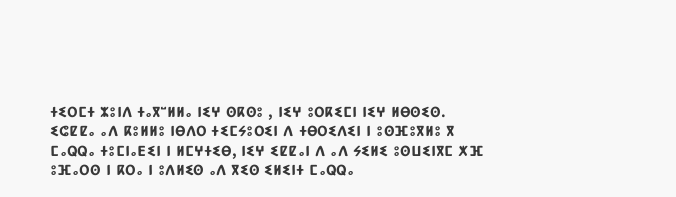ⵜⵉⵔⵎⵜ ⵣⵓⵏⴷ ⵜⴰⴳⵯⵍⵍⴰ ⵏⵉⵖ ⵙⴽⵙⵓ , ⵏⵉⵖ ⵓⵔⴽⵉⵎⵏ ⵏⵉⵖ ⵍⴱⵙⵉⵙ.
ⵉⵛⵇⵇⴰ ⴰⴷ ⴽⵓⵍⵍⵓ ⵏⴱⴷⵔ ⵜⵉⵎⵢⵓⵔⵉⵏ ⴷ ⵜⴱⵔⵉⴷⵉⵏ ⵏ ⵓⵙⴼⵓⴳⵍⵓ ⴳ ⵎⴰⵕⵕⴰ ⵜⵓⵎⵏⴰⴹⵉⵏ ⵏ ⵍⵎⵖⵜⵉⴱ, ⵏⵉⵖ ⵉⵇⵇⴰⵏ ⴷ ⴰⴷ ⵢⵉⵍⵉ ⵓⵙⵡⵉⵏⴳⵎ ⵅⴼ ⵓⴼⴰⵔⵙ ⵏ ⴽⵔⴰ ⵏ ⵓⴷⵍⵉⵙ ⴰⴷ ⴳⵉⵙ ⵉⵍⵉⵏⵜ ⵎⴰⵕⵕⴰ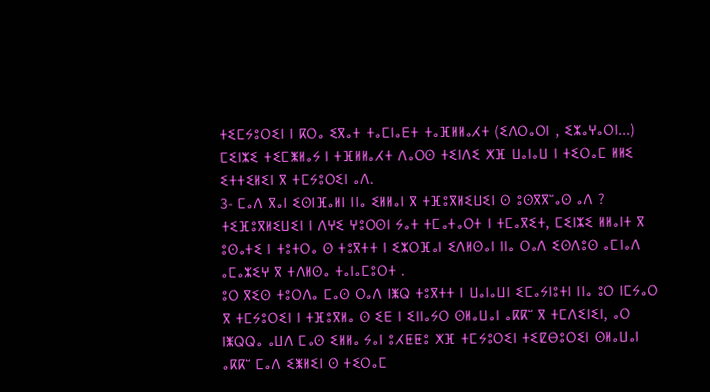ⵜⵉⵎⵢⵓⵔⵉⵏ ⵏ ⴽⵔⴰ ⵉⴳⴰⵜ ⵜⴰⵎⵏⴰⴹⵜ ⵜⴰⴼⵍⵍⴰⵃⵜ (ⵉⴷⵔⴰⵔⵏ , ⵉⵣⴰⵖⴰⵔⵏ...) ⵎⵉⵏⵣⵉ ⵜⵉⵎⵥⵍⴰⵢ ⵏ ⵜⴼⵍⵍⴰⵃⵜ ⴷⴰⵔⵙ ⵜⵉⵏⴷⵉ ⵅⴼ ⵡⴰⵏⴰⵡ ⵏ ⵜⵉⵔⴰⵎ ⵍⵍⵉ ⵉⵜⵜⵉⵍⵉⵏ ⴳ ⵜⵎⵢⵓⵔⵉⵏ ⴰⴷ.
3- ⵎⴰⴷ ⴳⴰⵏ ⵉⵙⵏⴼⴰⵍⵏ ⵏⵏⴰ ⵉⵍⵍⴰⵏ ⴳ ⵜⴼⵓⴳⵍⵉⵡⵉⵏ ⵙ ⵓⵙⴳⴳⵯⴰⵙ ⴰⴷ ?
ⵜⵉⴼⵓⴳⵍⵉⵡⵉⵏ ⵏ ⴷⵖⵉ ⵖⵓⵔⵙⵏ ⵢⴰⵜ ⵜⵎⴰⵜⴰⵔⵜ ⵏ ⵜⵎⴰⴳⵉⵜ, ⵎⵉⵏⵣⵉ ⵍⵍⴰⵏⵜ ⴳ ⵓⵙⴰⵜⵉ ⵏ ⵜⵓⵜⵔⴰ ⵙ ⵜⵓⴳⵜⵜ ⵏ ⵉⵣⵔⴼⴰⵏ ⵉⴷⵍⵙⴰⵏ ⵏⵏⴰ ⵔⴰⴷ ⵉⵙⴷⵓⵙ ⴰⵎⵏⴰⴷ ⴰⵎⴰⵣⵉⵖ ⴳ ⵜⴷⵍⵙⴰ ⵜⴰⵏⴰⵎⵓⵔⵜ .
ⵓⵔ ⴳⵉⵙ ⵜⵓⵔⴷⴰ ⵎⴰⵙ ⵔⴰⴷ ⵏⵥⵕ ⵜⵓⴳⵜⵜ ⵏ ⵡⴰⵏⴰⵡⵏ ⵉⵎⴰⵢⵏⵓⵜⵏ ⵏⵏⴰ ⵓⵔ ⵏⵎⵢⴰⵔ ⴳ ⵜⵎⵢⵓⵔⵉⵏ ⵏ ⵜⴼⵓⴳⵍⴰ ⵙ ⵉⴹ ⵏ ⵉⵏⵏⴰⵢⵔ ⵙⵍⴰⵡⴰⵏ ⴰⴽⴽⵯ ⴳ ⵜⵎⴷⵉⵏⵉⵏ, ⴰⵔ ⵏⵥⵕⵕⴰ ⴰⵡⴷ ⵎⴰⵙ ⵉⵍⵍⴰ ⵢⴰⵏ ⵓⵃⵟⵟⵓ ⵅⴼ ⵜⵎⵢⵓⵔⵉⵏ ⵜⵉⵇⴱⵓⵔⵉⵏ ⵙⵍⴰⵡⴰⵏ ⴰⴽⴽⵯ ⵎⴰⴷ ⵉⵥⵍⵉⵏ ⵙ ⵜⵉⵔⴰⵎ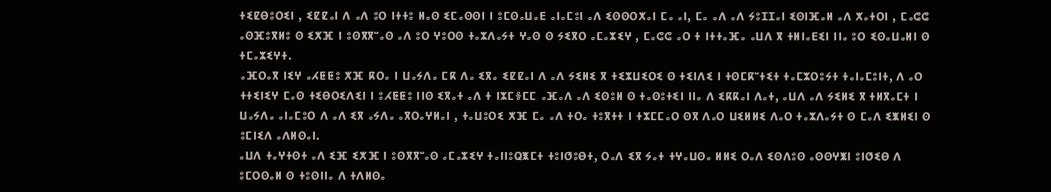ⵜⵉⵇⴱⵓⵔⵉⵏ , ⵉⵇⵇⴰⵏ ⴷ ⴰⴷ ⵓⵔ ⵏⵜⵜⵓ ⵍⴰⵙ ⵉⵎⴰⵙⵙⵏ ⵏ ⵓⵎⵙⴰⵡⴰⴹ ⴰⵏⴰⵎⵓⵏ ⴰⴷ ⵉⵙⵙⵔⵅⴰⵏ ⵎⴰ ⴰⵏ, ⵎⴰ ⴰⴷ ⴰⴷ ⵢⵓⵊⵊⴰⵏ ⵉⵙⵏⴼⴰⵍ ⴰⴷ ⵅⴰⵜⵔⵏ , ⵎⴰⵛⵛ ⴰⵙⴼⵓⴳⵍⵓ ⵙ ⵉⵅⴼ ⵏ ⵓⵙⴳⴳⵯⴰⵙ ⴰⴷ ⵓⵔ ⵖⵓⵔⵙ ⵜⴰⵣⴷⴰⵢⵜ ⵖⴰⵙ ⵙ ⵢⵉⴳⵔ ⴰⵎⴰⵣⵉⵖ , ⵎⴰⵛⵛ ⴰⵔ ⵜ ⵏⵜⵜⴰⴼⴰ ⴰⵡⴷ ⴳ ⵜⵍⵏⴰⴹⵉⵏ ⵏⵏⴰ ⵓⵔ ⵉⵙⴰⵡⴰⵍⵏ ⵙ ⵜⵎⴰⵣⵉⵖⵜ.
ⴰⴼⵔⴰⴳ ⵏⵉⵖ ⴰⵃⵟⵟⵓ ⵅⴼ ⴽⵔⴰ ⵏ ⵡⴰⵢⴷⴰ ⵎⴽ ⴷⴰ ⵉⴳⴰ ⵉⵇⵇⴰⵏ ⴷ ⴰⴷ ⵢⵉⵍⵉ ⴳ ⵜⵉⵣⵡⵉⵔⵉ ⵙ ⵜⵉⵏⴷⵉ ⵏ ⵜⵙⵎⴽⵯⵜⵉⵜ ⵜⴰⵎⵣⵔⵓⵢⵜ ⵜⴰⵏⴰⵎⵓⵏⵜ, ⴷ ⴰⵔ ⵜⵜⵉⵏⵉⵖ ⵎⴰⵙ ⵜⵉⴱⵔⵉⴷⵉⵏ ⵏ ⵓⵃⵟⵟⵓ ⵏⵏⵙ ⵉⴳⴰⵜ ⴰⴷ ⵜ ⵏⵣⵎⴻⵎⵎ ⴰⴼⴰⴷ ⴰⴷ ⵉⵙⵓⵍ ⵙ ⵜⴰⵙⵓⵜⵉⵏ ⵏⵏⴰ ⴷ ⵉⴽⴽⴰⵏ ⴷⴰⵜ, ⴰⵡⴷ ⴰⴷ ⵢⵉⵍⵉ ⴳ ⵜⵍⴳⴰⵎⵜ ⵏ ⵡⴰⵢⴷⴰ ⴰⵏⴰⵎⵓⵔ ⴷ ⴰⴷ ⵉⴳ ⴰⵢⴷⴰ ⴰⴳⵔⴰⵖⵍⴰⵏ , ⵜⴰⵡⵓⵔⵉ ⵅⴼ ⵎⴰ ⴰⴷ ⵜⵔⴰ ⵜⵓⴳⵜⵜ ⵏ ⵜⵣⵎⵎⴰⵔ ⵙⴳ ⴷⴰⵔ ⵡⵉⵍⵍⵉ ⴷⴰⵔ ⵜⴰⵣⴷⴰⵢⵜ ⵙ ⵎⴰⴷ ⵉⵥⵍⵉⵏ ⵙ ⵓⵎⵏⵉⴷ ⴰⴷⵍⵙⴰⵏ.
ⴰⵡⴷ ⵜⴰⵖⵜⵙⵜ ⴰⴷ ⵉⴼ ⵉⵅⴼ ⵏ ⵓⵙⴳⴳⵯⴰⵙ ⴰⵎⴰⵣⵉⵖ ⵜⴰⵏⵏⵓⵕⵥⵎⵜ ⵜⵓⵏⵚⵓⴱⵜ, ⵔⴰⴷ ⵉⴳ ⵢⴰⵜ ⵜⵖⴰⵡⵙⴰ ⵍⵍⵉ ⵔⴰⴷ ⵉⵙⴷⵓⵙ ⴰⵙⵙⵖⵥⵏ ⵓⵏⵚⵉⴱ ⴷ ⵓⵎⵔⵙⴰⵍ ⵙ ⵜⵓⵙⵏⵏⴰ ⴷ ⵜⴷⵍⵙⴰ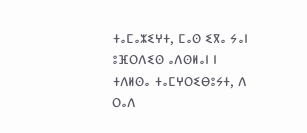ⵜⴰⵎⴰⵣⵉⵖⵜ, ⵎⴰⵙ ⵉⴳⴰ ⵢⴰⵏ ⵓⴼⵔⴷⵉⵙ ⴰⴷⵙⵍⴰⵏ ⵏ ⵜⴷⵍⵙⴰ ⵜⴰⵎⵖⵔⵉⴱⵓⵢⵜ, ⴷ ⵔⴰⴷ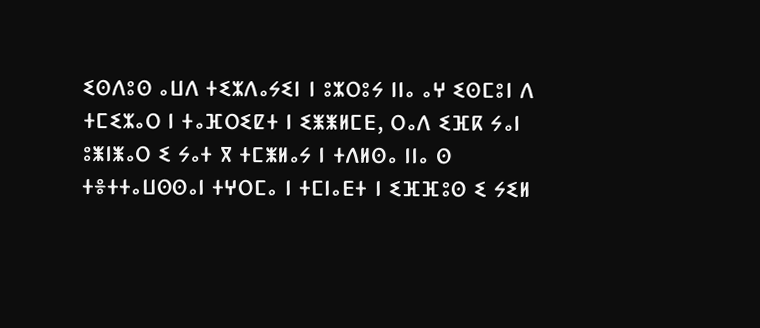ⵉⵙⴷⵓⵙ ⴰⵡⴷ ⵜⵉⵣⴷⴰⵢⵉⵏ ⵏ ⵓⵣⵔⵓⵢ ⵏⵏⴰ ⴰⵖ ⵉⵙⵎⵓⵏ ⴷ ⵜⵎⵉⵣⴰⵔ ⵏ ⵜⴰⴼⵔⵉⵇⵜ ⵏ ⵉⵥⵥⵍⵎⴹ, ⵔⴰⴷ ⵉⴼⴽ ⵢⴰⵏ ⵓⵥⵏⵥⴰⵔ ⵉ ⵢⴰⵜ ⴳ ⵜⵎⵥⵍⴰⵢ ⵏ ⵜⴷⵍⵙⴰ ⵏⵏⴰ ⵙ ⵜⴻⵜⵜⴰⵡⵙⵙⴰⵏ ⵜⵖⵔⵎⴰ ⵏ ⵜⵎⵏⴰⴹⵜ ⵏ ⵉⴼⴼⵓⵙ ⵉ ⵢⵉⵍ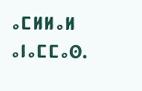ⴰⵎⵍⵍⴰⵍ ⴰⵏⴰⵎⵎⴰⵙ.